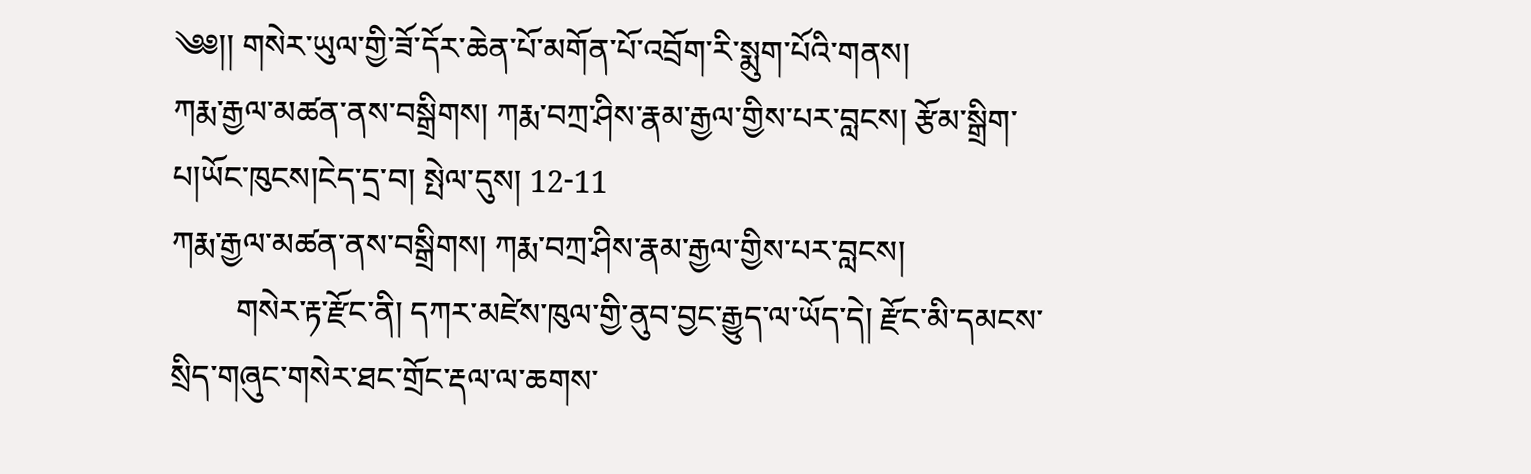༄༅།། གསེར་ཡུལ་གྱི་ཟོ་དོར་ཆེན་པོ་མགོན་པོ་འབྲོག་རི་སྨུག་པོའི་གནས།
ཀརྨ་རྒྱལ་མཚན་ནས་བསྒྲིགས། ཀརྨ་བཀྲ་ཤིས་རྣམ་རྒྱལ་གྱིས་པར་བླངས། རྩོམ་སྒྲིག་པ།ཡོང་ཁུངས།ངེད་དྲ་བ། སྤེལ་དུས། 12-11
ཀརྨ་རྒྱལ་མཚན་ནས་བསྒྲིགས། ཀརྨ་བཀྲ་ཤིས་རྣམ་རྒྱལ་གྱིས་པར་བླངས།
        གསེར་རྟ་རྫོང་ནི། དཀར་མཛེས་ཁུལ་གྱི་ནུབ་བྱང་རྒྱུད་ལ་ཡོད་དེ། རྫོང་མི་དམངས་སྲིད་གཞུང་གསེར་ཐང་གྲོང་རྡལ་ལ་ཆགས་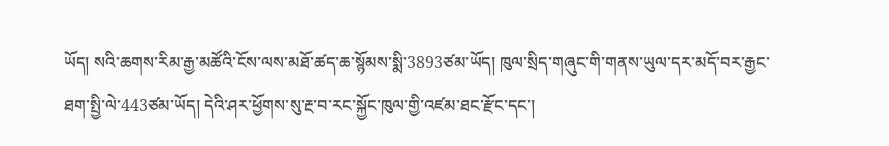ཡོད། སའི་ཆགས་རིམ་རྒྱ་མཚོའི་ངོས་ལས་མཐོ་ཚད་ཆ་སྙོམས་སྨི་3893ཙམ་ཡོད། ཁུལ་སྲིད་གཞུང་གི་གནས་ཡུལ་དར་མདོ་བར་རྒྱང་ཐག་སྤྱི་ལེ་443ཙམ་ཡོད། དེའི་ཤར་ཕྱོགས་སུ་རྔ་བ་རང་སྐྱོང་ཁུལ་གྱི་འཛམ་ཐང་རྫོང་དང་།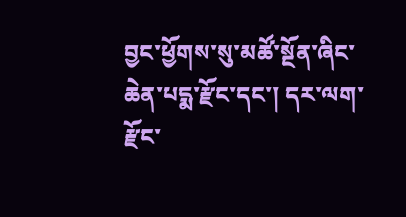བྱང་ཕྱོགས་སུ་མཚོ་སྔོན་ཞིང་ཆེན་པདྨ་རྫོང་དང་། དར་ལག་རྫོང་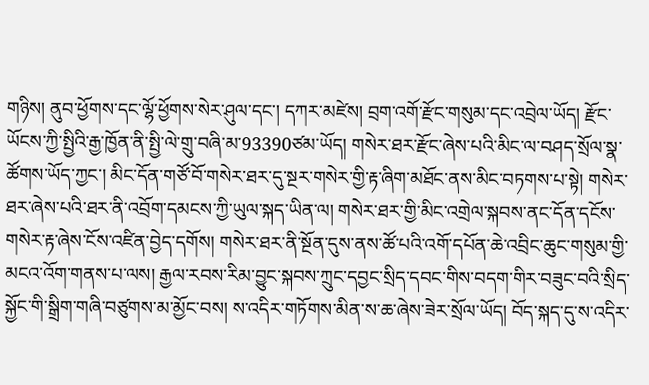གཉིས། ནུབ་ཕྱོགས་དང་ལྷོ་ཕྱོགས་སེར་ཤུལ་དང་། དཀར་མཛེས། བྲག་འགོ་རྫོང་གསུམ་དང་འབྲེལ་ཡོད། རྫོང་ཡོངས་ཀྱི་སྤྱིའི་རྒྱ་ཁྱོན་ནི་སྤྱི་ལེ་གྲུ་བཞི་མ་93390ཙམ་ཡོད། གསེར་ཐར་རྫོང་ཞེས་པའི་མིང་ལ་བཤད་སྲོལ་སྣ་ཚོགས་ཡོད་ཀྱང་། མིང་དོན་གཙོ་བོ་གསེར་ཐར་དུ་སྔར་གསེར་གྱི་རྟ་ཞིག་མཐོང་ནས་མིང་བཏགས་པ་སྟེ། གསེར་ཐར་ཞེས་པའི་ཐར་ནི་འབྲོག་དམངས་ཀྱི་ཡུལ་སྐད་ཡིན་ལ། གསེར་ཐར་གྱི་མིང་འགྲེལ་སྐབས་ནང་དོན་དངོས་གསེར་རྟ་ཞེས་ངོས་འཛིན་བྱེད་དགོས། གསེར་ཐར་ནི་སྔོན་དུས་ནས་ཚོ་པའི་འགོ་དཔོན་ཆེ་འབྲིང་ཆུང་གསུམ་གྱི་མངའ་འོག་གནས་པ་ལས། རྒྱལ་རབས་རིམ་བྱུང་སྐབས་ཀྲུང་དབྱང་སྲིད་དབང་གིས་བདག་གིར་བཟུང་བའི་སྲིད་སྐྱོང་གི་སྒྲིག་གཞི་བཙུགས་མ་མྱོང་བས། ས་འདིར་གཏོགས་མིན་ས་ཆ་ཞེས་ཟེར་སྲོལ་ཡོད། བོད་སྐད་དུ་ས་འདིར་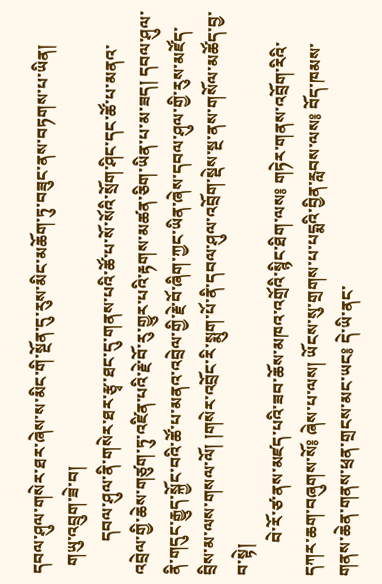དབལ་ཤུལ་གསེར་ཐར་ཞེས་ས་མིང་གི་སྔོན་དུ་རུས་མིང་མཆོག་ཏུ་བཟུང་ནས་བཏགས་པ་ཡིན།
  གཡུ་འབྲུག་ཟེ་བ།
        དབལ་ཤུལ་ནི་གསེར་ཐར་རྩྭ་ཐང་དུ་གནས་པའི་ཚོ་པ་སོ་སོའི་སྲོག་ཤིང་དང་ཚོ་པ་མནའ་འབྲེལ་གྱི་ཆེས་གཙུག་ཏུ་འཛིན་པའི་རྗེ་བོ་རུ་གྱུར་པའི་རྟགས་མཚན་ཅིག་ཡིན་པ་མ་ཟད། དབལ་ཤུལ་ནི་གདུང་རྒྱུད་སྐྱོང་བའི་ཚོ་པ་མནའ་འབྲེལ་གྱི་རྗེ་བོ་ཞིག་ཀྱང་ཡིན་ཞེས་དབལ་ཤུལ་གྱི་རུས་མཛོད་བྲིས་མ་ལས་གསལ་ལོ། །གསེར་འབྲོང་རི་སྨུག་པོ་ནི་དབལ་ཤུལ་འབྲོག་སྡེས་སྔ་ནས་གསོལ་མཚོད་བྱ་བ་སྟེ།
        བེ་རོ་ཙ་ནས་མཛད་པའི་ཟབ་ཆོས་མཁའ་འགྲོའི་སྙིང་ཐིག་ལས༔ གཏེར་གནས་འབྲོག་རིའི་དཀར་ཆག་བཞུགས་སོ༔ ཞེས་པ་ལས། ཡོངས་སུ་གྲགས་པ་པདྨའི་བྱིན་རླབས་ལས༔ བོད་ཁམས་གནས་ཆེན་གནས་ཕྲན་གྲངས་མང་ཡང༔ དེ་ཡི་ནང་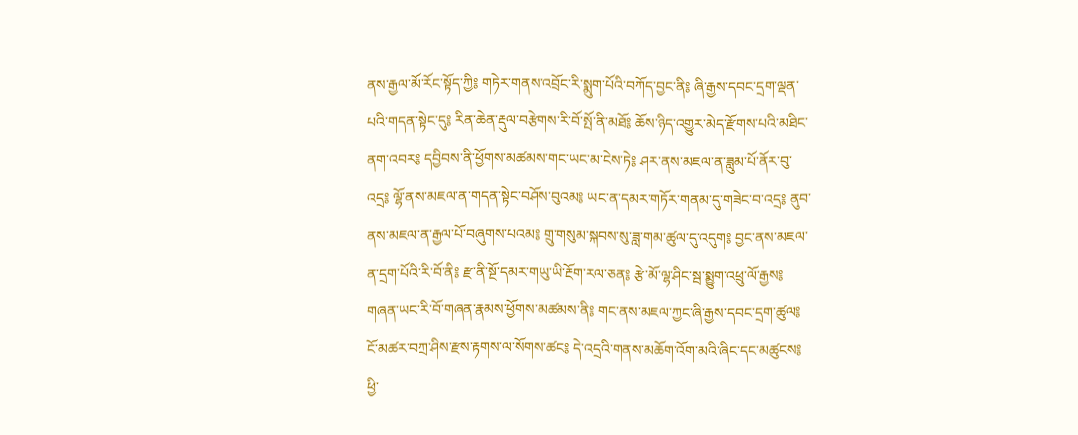ནས་རྒྱལ་མོ་རོང་སྟོད་ཀྱི༔ གཏེར་གནས་འབྲོང་རི་སྨུག་པོའི་བཀོད་བྱང་ནི༔ ཞི་རྒྱས་དབང་དྲག་ལྡན་པའི་གདན་སྟེང་དུ༔ རིན་ཆེན་རྡུལ་བརྩེགས་རི་བོ་སྤོ་ནི་མཐོ༔ ཆོས་ཉིད་འགྱུར་མེད་རྫོགས་པའི་མཐིང་ནག་འབར༔ དབྱིབས་ནི་ཕྱོགས་མཚམས་གང་ཡང་མ་ངེས་ཏེ༔ ཤར་ནས་མཇལ་ན་ཟླུམ་པོ་ནོར་བུ་འདྲ༔ ལྷོ་ནས་མཇལ་ན་གདན་སྟེང་བཤོས་བུའམ༔ ཡང་ན་དམར་གཏོར་གནམ་དུ་གཟེང་བ་འདྲ༔ ནུབ་ནས་མཇལ་ན་རྒྱལ་པོ་བཞུགས་པའམ༔ གྲུ་གསུམ་སྐབས་སུ་ཟླ་གམ་ཚུལ་དུ་འདུག༔ བྱང་ནས་མཇལ་ན་དྲག་པོའི་རི་བོ་ནི༔ རྫ་ནི་སྔོ་དམར་གཡུ་ཡི་རྔོག་རལ་ཅན༔ རྩེ་མོ་ལྷ་ཤིང་སྦ་སྨྱུག་འཕྲུ་ལོ་རྒྱས༔ གཞན་ཡང་རི་བོ་གཞན་རྣམས་ཕྱོགས་མཚམས་ནི༔ གང་ནས་མཇལ་ཀྱང་ཞི་རྒྱས་དབང་དྲག་ཚུལ༔ ངོ་མཚར་བཀྲ་ཤིས་རྫས་རྟགས་ལ་སོགས་ཚང༔ དེ་འདྲའི་གནས་མཆོག་འོག་མའི་ཞིང་དང་མཚུངས༔ ཕྱི་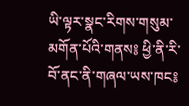ཡི་ལྟར་སྣང་རིགས་གསུམ་མགོན་པོའི་གནས༔ ཕྱི་ནི་རི་བོ་ནང་ནི་གཞལ་ཡས་ཁང༔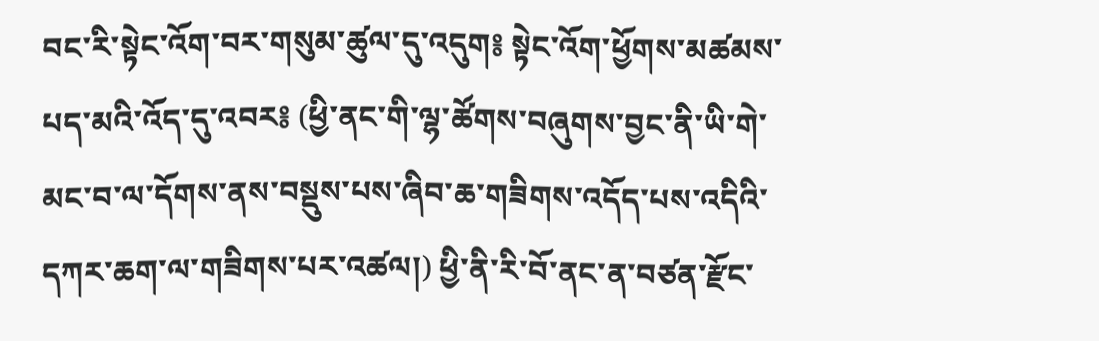བང་རི་སྟེང་འོག་བར་གསུམ་ཚུལ་དུ་འདུག༔ སྟེང་འོག་ཕྱོགས་མཚམས་པད་མའི་འོད་དུ་འབར༔ (ཕྱི་ནང་གི་ལྷ་ཚོགས་བཞུགས་བྱང་ནི་ཡི་གེ་མང་བ་ལ་དོགས་ནས་བསྡུས་པས་ཞིབ་ཆ་གཟིགས་འདོད་པས་འདིའི་དཀར་ཆག་ལ་གཟིགས་པར་འཚལ།) ཕྱི་ནི་རི་བོ་ནང་ན་བཙན་རྫོང་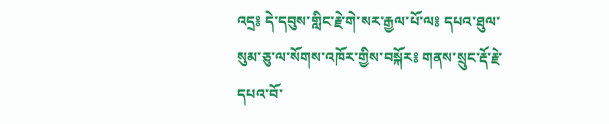འདྲ༔ དེ་དབུས་གླིང་རྗེ་གེ་སར་རྒྱལ་པོ་ལ༔ དཔའ་ཐུལ་སུམ་ཅུ་ལ་སོགས་འཁོར་གྱིས་བསྐོར༔ གནས་སྲུང་རྡོ་རྗེ་དཔའ་བོ་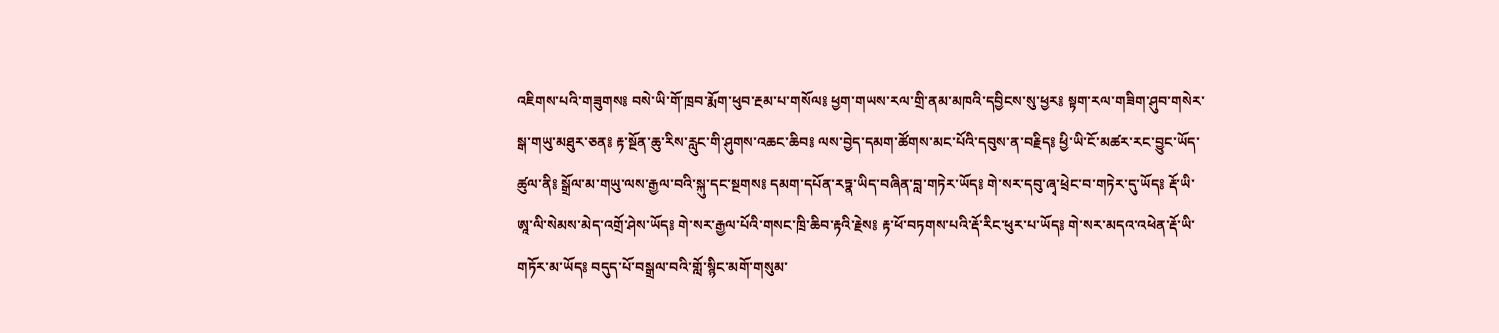འཇིགས་པའི་གཟུགས༔ བསེ་ཡི་གོ་ཁྲབ་རྨོག་ཕུབ་རྔམ་པ་གསོལ༔ ཕྱག་གཡས་རལ་གྲི་ནམ་མཁའི་དབྱིངས་སུ་ཕྱར༔ སྟག་རལ་གཟིག་ཤུབ་གསེར་སྒ་གཡུ་མཐུར་ཅན༔ རྟ་སྔོན་ཆུ་རིས་རླུང་གི་ཤུགས་འཆང་ཆིབ༔ ལས་བྱེད་དམག་ཚོགས་མང་པོའི་དབུས་ན་བརྗིད༔ ཕྱི་ཡི་ངོ་མཚར་རང་བྱུང་ཡོད་ཚུལ་ནི༔ སྒྲོལ་མ་གཡུ་ལས་རྒྱལ་བའི་སྐུ་དང་སྔགས༔ དམག་དཔོན་རཏྣ་ཡིད་བཞིན་བླ་གཏེར་ཡོད༔ གེ་སར་དབུ་ཞྭ་ཕྲེང་བ་གཏེར་དུ་ཡོད༔ རྡོ་ཡི་ཨཱ་ལི་སེམས་མེད་འགྲོ་ཤེས་ཡོད༔ གེ་སར་རྒྱལ་པོའི་གསང་ཁྲི་ཆིབ་རྟའི་རྗེས༔ རྟ་ཕོ་བཏགས་པའི་རྡོ་རིང་ཕུར་པ་ཡོད༔ གེ་སར་མདའ་འཕེན་རྡོ་ཡི་གཏོར་མ་ཡོད༔ བདུད་པོ་བསྒྲལ་བའི་གློ་སྙིང་མགོ་གསུམ་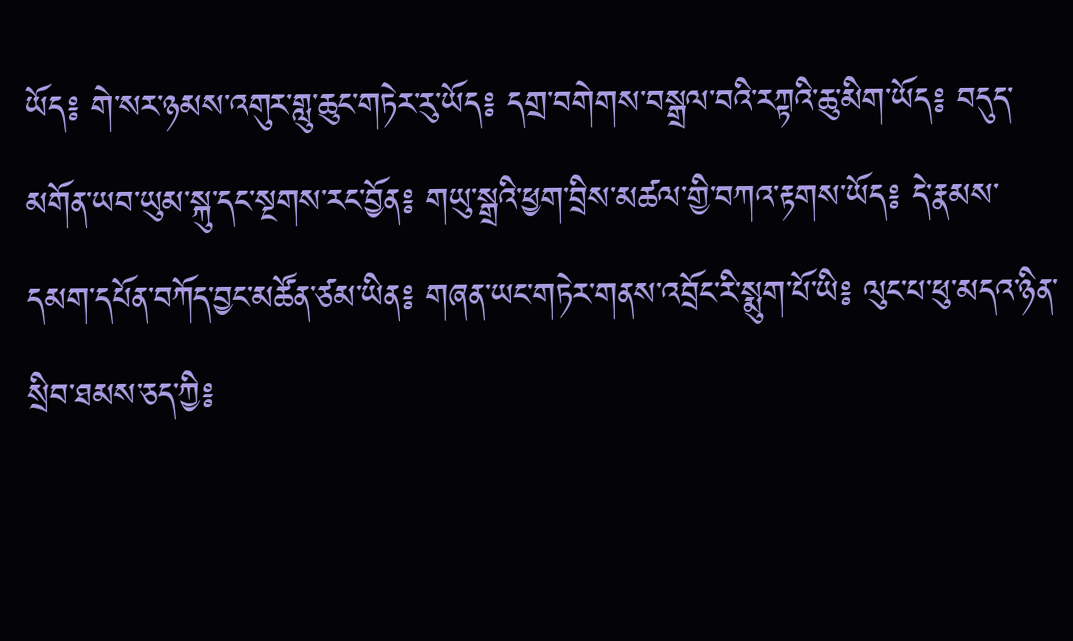ཡོད༔ གེ་སར་ཉམས་འགུར་གླུ་ཆུང་གཏེར་རུ་ཡོད༔ དགྲ་བགེགས་བསྒྲལ་བའི་རཀྟའི་ཆུ་མིག་ཡོད༔ བདུད་མགོན་ཡབ་ཡུམ་སྐུ་དང་སྔགས་རང་བྱོན༔ གཡུ་སྒྲའི་ཕྱག་བྲིས་མཚལ་གྱི་བཀའ་རྟགས་ཡོད༔ དེ་རྣམས་དམག་དཔོན་བཀོད་བྱང་མཚོན་ཙམ་ཡིན༔ གཞན་ཡང་གཏེར་གནས་འབྲོང་རི་སྨུག་པོ་ཡི༔ ལུང་པ་ཕུ་མདའ་ཉིན་སྲིབ་ཐམས་ཅད་ཀྱི༔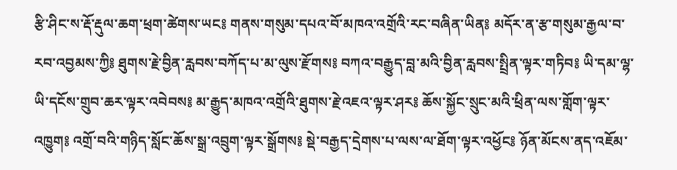རྩི་ཤིང་ས་རྡོ་རྡུལ་ཆག་ཕྲག་ཚེགས་ཡང༔ གནས་གསུམ་དཔའ་བོ་མཁའ་འགྲོའི་རང་བཞིན་ཡིན༔ མདོར་ན་རྩ་གསུམ་རྒྱལ་བ་རབ་འབྱམས་ཀྱི༔ ཐུགས་རྗེ་བྱིན་རླབས་བཀོད་པ་མ་ལུས་རྫོགས༔ བཀའ་བརྒྱུད་བླ་མའི་བྱིན་རླབས་སྤྲིན་ལྟར་གཏིབ༔ ཡི་དམ་ལྷ་ཡི་དངོས་གྲུབ་ཆར་ལྟར་འབེབས༔ མ་རྒྱུད་མཁའ་འགྲོའི་ཐུགས་རྗེ་འཇའ་ལྟར་ཤར༔ ཆོས་སྐྱོང་སྲུང་མའི་ཕྲིན་ལས་གློག་ལྟར་འཁྱུག༔ འགྲོ་བའི་གཉིད་སློང་ཆོས་སྒྲ་འབྲུག་ལྟར་སྒྲོགས༔ སྡེ་བརྒྱད་དྲེགས་པ་ལས་ལ་ཐོག་ལྟར་འཕྱོང༔ ཉོན་མོངས་ནད་འཇོམ་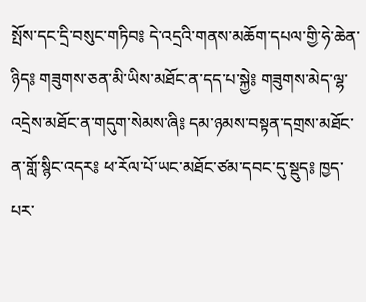སྤོས་དང་དྲི་བསུང་གཏིབ༔ དེ་འདྲའི་གནས་མཆོག་དཔལ་གྱི་ཧེ་ཆེན་ཉིད༔ གཟུགས་ཅན་མི་ཡིས་མཐོང་ན་དད་པ་སྐྱེ༔ གཟུགས་མེད་ལྷ་འདྲེས་མཐོང་ན་གདུག་སེམས་ཞི༔ དམ་ཉམས་བསྟན་དགྲས་མཐོང་ན་གློ་སྙིང་འདར༔ ཕ་རོལ་པོ་ཡང་མཐོང་ཙམ་དབང་དུ་སྡུད༔ ཁྱད་པར་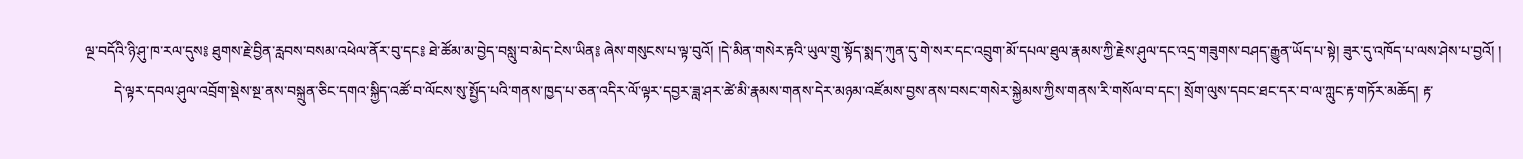ལྔ་བདོའི་ཉི་ཤུ་ཁ་རལ་དུས༔ ཐུགས་རྗེ་བྱིན་རླབས་བསམ་འཕེལ་ནོར་བུ་དང༔ ཐེ་ཚོམ་མ་བྱེད་བསླུ་བ་མེད་ངེས་ཡིན༔ ཞེས་གསུངས་པ་ལྟ་བུའོ། །དེ་མིན་གསེར་རྟའི་ཡུལ་གྲུ་སྟོད་སྨད་ཀུན་དུ་གེ་སར་དང་འབྲུག་མོ་དཔལ་ཐུལ་རྣམས་ཀྱི་རྗེས་ཤུལ་དང་འདྲ་གཟུགས་བཤད་རྒྱུན་ཡོད་པ་སྟེ། ཟུར་དུ་འཁོད་པ་ལས་ཤེས་པ་བྱའོ། །
        དེ་ལྟར་དབལ་ཤུལ་འབྲོག་སྡེས་སྔ་ནས་བསྐྲུན་ཅིང་དགའ་སྐྱིད་འཚོ་བ་ལོངས་སུ་སྤྱོད་པའི་གནས་ཁྱད་པ་ཅན་འདིར་ལོ་ལྟར་དབྱར་ཟླ་ཤར་ཚེ་མི་རྣམས་གནས་དེར་མཉམ་འཛོམས་བྱས་ནས་བསང་གསེར་སྐྱེམས་ཀྱིས་གནས་རི་གསོལ་བ་དང་། སྲོག་ལུས་དབང་ཐང་དར་བ་ལ་ཀླུང་རྟ་གཏོར་མཆོད། རྟ་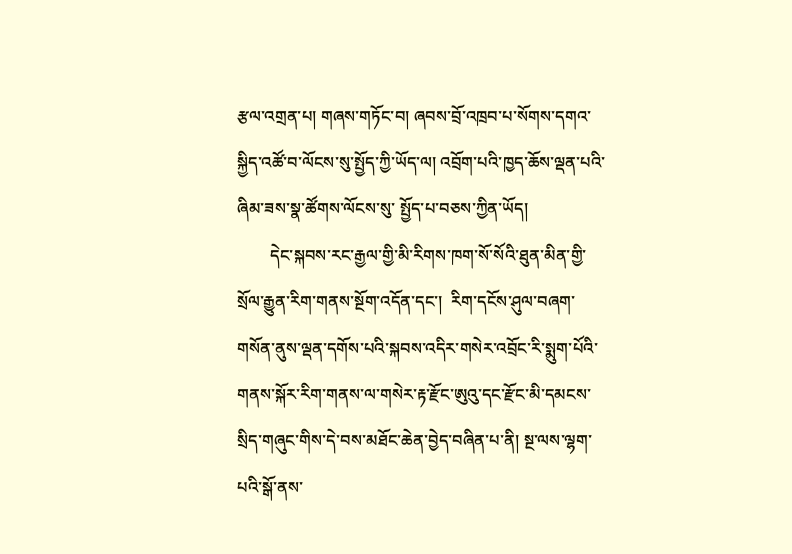རྩལ་འགྲན་པ། གཞས་གཏོང་བ། ཞབས་བྲོ་འཁྲབ་པ་སོགས་དགའ་སྐྱིད་འཚོ་བ་ལོངས་སུ་སྤྱོད་ཀྱི་ཡོད་ལ། འབྲོག་པའི་ཁྱད་ཆོས་ལྡན་པའི་ཞིམ་ཟས་སྣ་ཚོགས་ལོངས་སུ་ སྤྱོད་པ་བཅས་ཀྱིན་ཡོད།
        དེང་སྐབས་རང་རྒྱལ་གྱི་མི་རིགས་ཁག་སོ་སོའི་ཐུན་མིན་གྱི་སྲོལ་རྒྱུན་རིག་གནས་སྔོག་འདོན་དང་།  རིག་དངོས་ཤུལ་བཞག་གསོན་ནུས་ལྡན་དགོས་པའི་སྐབས་འདིར་གསེར་འབྲོང་རི་སྨུག་པོའི་གནས་སྐོར་རིག་གནས་ལ་གསེར་རྟ་རྫོང་ཨུའུ་དང་རྫོང་མི་དམངས་སྲིད་གཞུང་གིས་དེ་བས་མཐོང་ཆེན་བྱེད་བཞིན་པ་ནི། སྔ་ལས་ལྷག་པའི་སྒོ་ནས་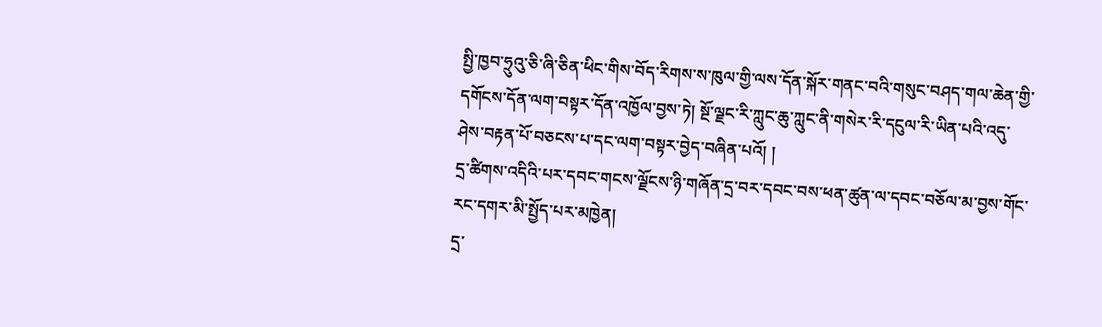སྤྱི་ཁྱབ་ཧྲུའུ་ཅི་ཞི་ཅིན་ཕིང་གིས་བོད་རིགས་ས་ཁུལ་གྱི་ལས་དོན་སྐོར་གནང་བའི་གསུང་བཤད་གལ་ཆེན་གྱི་དགོངས་དོན་ལག་བསྟར་དོན་འཁྱོལ་བྱས་ཏེ། སྔོ་ལྗང་རི་ཀླུང་ཆུ་ཀླུང་ནི་གསེར་རི་དངུལ་རི་ཡིན་པའི་འདུ་ཤེས་བརྟན་པོ་བཅངས་པ་དང་ལག་བསྟར་བྱེད་བཞིན་པའོ། །
དྲ་ཚིགས་འདིའི་པར་དབང་གངས་ལྗོངས་ཉི་གཞོན་དྲ་བར་དབང་བས་ཕན་ཚུན་ལ་དབང་བཅོལ་མ་བྱས་གོང་རང་དགར་མི་སྤྱོད་པར་མཁྱེན།
དྲ་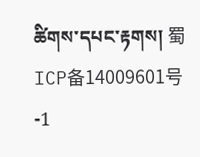ཚིགས་དཔང་རྟགས། 蜀ICP备14009601号-1